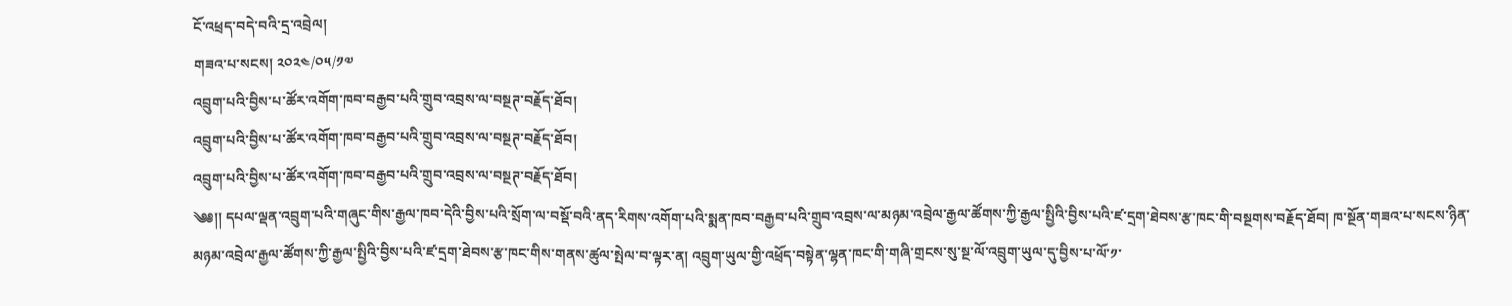ངོ་འཕྲད་བདེ་བའི་དྲ་འབྲེལ།
གཟའ་པ་སངས། ༢༠༢༤/༠༥/༡༧
འབྲུག་པའི་བྱིས་པ་ཚོར་འགོག་ཁབ་བརྒྱབ་པའི་གྲུབ་འབྲས་ལ་བསྔཊ་བརྗོད་ཐོབ།
འབྲུག་པའི་བྱིས་པ་ཚོར་འགོག་ཁབ་བརྒྱབ་པའི་གྲུབ་འབྲས་ལ་བསྔཊ་བརྗོད་ཐོབ།
འབྲུག་པའི་བྱིས་པ་ཚོར་འགོག་ཁབ་བརྒྱབ་པའི་གྲུབ་འབྲས་ལ་བསྔཊ་བརྗོད་ཐོབ།
༄༅།། དཔལ་ལྡན་འབྲུག་པའི་གཞུང་གིས་རྒྱལ་ཁབ་དེའི་བྱིས་པའི་སྲོག་ལ་བསྡོ་བའི་ནད་རིགས་འགོག་པའི་སྨན་ཁབ་བརྒྱབ་པའི་གྲུབ་འབྲས་ལ་མཉམ་འབྲེལ་རྒྱལ་ཚོགས་ཀྱི་རྒྱལ་སྤྱིའི་བྱིས་པའི་ཛ་དྲག་ཐེབས་རྩ་ཁང་གི་བསྔགས་བརྗོད་ཐོབ། ཁ་སྔོན་གཟའ་པ་སངས་ཉིན་མཉམ་འབྲེལ་རྒྱལ་ཚོགས་ཀྱི་རྒྱལ་སྤྱིའི་བྱིས་པའི་ཛ་དྲག་ཐེབས་རྩ་ཁང་གིས་གནས་ཚུལ་སྤེལ་བ་ལྟར་ན། འབྲུག་ཡུལ་གྱི་འཕྲོད་བསྟེན་ལྷན་ཁང་གི་གཞི་གྲངས་སུ་སྔ་ལོ་འབྲུག་ཡུལ་དུ་བྱིས་པ་ལོ་༡་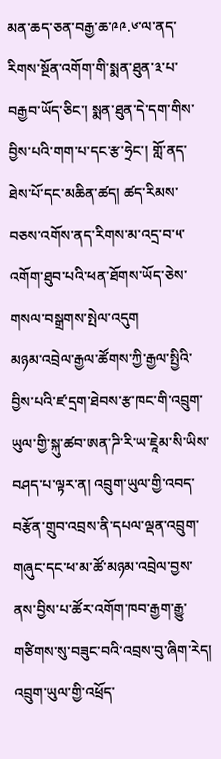མན་ཆད་ཅན་བརྒྱ་ཆ་༩༩.༦་ལ་ནད་རིགས་སྔོན་འགོག་གི་སྨན་ཐུན་༣་པ་བརྒྱབ་ཡོད་ཅིང་། སྨན་ཐུན་དེ་དག་གིས་བྱིས་པའི་གག་པ་དང་རྩ་ཧྲེང་། གློ་ནད་ཐེས་པོ་དང་མཆིན་ཚད། ཚད་རིམས་བཅས་འགོས་ནད་རིགས་མ་འདྲ་བ་༥་འགོག་ཐུབ་པའི་ཕན་ཐོགས་ཡོད་ཅེས་གསལ་བསྒྲགས་སྤེལ་འདུག
མཉམ་འབྲེལ་རྒྱལ་ཚོགས་ཀྱི་རྒྱལ་སྤྱིའི་བྱིས་པའི་ཛ་དྲག་ཐེབས་རྩ་ཁང་གི་འབྲུག་ཡུལ་གྱི་སྐུ་ཚབ་ཨན་ཌི་རི་ཡ་ཇཱེམ་སི་ཡིས་བཤད་པ་ལྟར་ན། འབྲུག་ཡུལ་གྱི་འབད་བརྩོན་གྲུབ་འབྲས་ནི་དཔལ་ལྡན་འབྲུག་གཞུང་དང་ཕ་མ་ཚོ་མཉམ་འབྲེལ་བྱས་ནས་བྱིས་པ་ཚོར་འགོག་ཁབ་རྒྱག་རྒྱུ་གཙིགས་སུ་བཟུང་བའི་འབྲས་བུ་ཞིག་རེད། འབྲུག་ཡུལ་གྱི་འཕྲོད་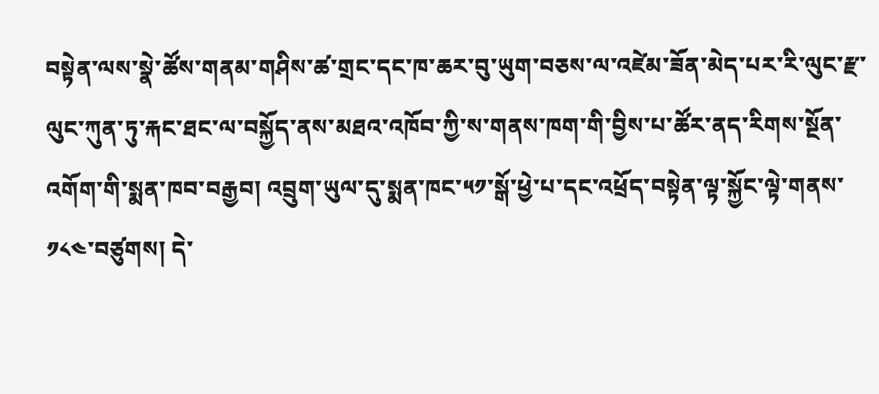བསྟེན་ལས་སྣེ་ཚོས་གནམ་གཤིས་ཚ་གྲང་དང་ཁ་ཆར་བུ་ཡུག་བཅས་ལ་འཛེམ་ཟོན་མེད་པར་རི་ལུང་རྫ་ལུང་ཀུན་ཏུ་རྐང་ཐང་ལ་བསྐྱོད་ནས་མཐའ་འཁོབ་ཀྱི་ས་གནས་ཁག་གི་བྱིས་པ་ཚོར་ནད་རིགས་སྔོན་འགོག་གི་སྨན་ཁབ་བརྒྱབ། འབྲུག་ཡུལ་དུ་སྨན་ཁང་༥༡་སྒོ་ཕྱེ་པ་དང་འཕྲོད་བསྟེན་ལྟ་སྐྱོང་ལྟེ་གནས་༡༨༤་བཙུགས། དེ་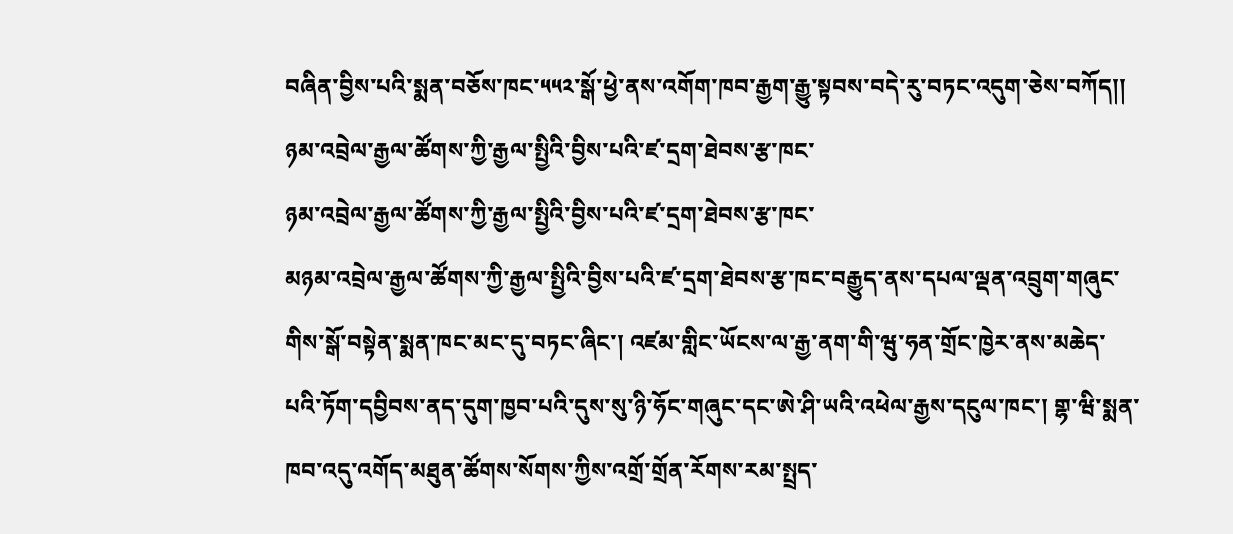བཞིན་བྱིས་པའི་སྨན་བཅོས་ཁང་༥༥༢་སྒོ་ཕྱེ་ནས་འགོག་ཁབ་རྒྱག་རྒྱུ་སྟབས་བདེ་རུ་བཏང་འདུག་ཅེས་བཀོད།།
ཉམ་འབྲེལ་རྒྱལ་ཚོགས་ཀྱི་རྒྱལ་སྤྱིའི་བྱིས་པའི་ཛ་དྲག་ཐེབས་རྩ་ཁང་
ཉམ་འབྲེལ་རྒྱལ་ཚོགས་ཀྱི་རྒྱལ་སྤྱིའི་བྱིས་པའི་ཛ་དྲག་ཐེབས་རྩ་ཁང་
མཉམ་འབྲེལ་རྒྱལ་ཚོགས་ཀྱི་རྒྱལ་སྤྱིའི་བྱིས་པའི་ཛ་དྲག་ཐེབས་རྩ་ཁང་བརྒྱུད་ནས་དཔལ་ལྡན་འབྲུག་གཞུང་གིས་སྒོ་བསྟེན་སྨན་ཁང་མང་དུ་བཏང་ཞིང་། འཛམ་གླིང་ཡོངས་ལ་རྒྱ་ནག་གི་ཝུ་ཧན་གྲོང་ཁྱེར་ནས་མཆེད་པའི་ཏོག་དབྱིབས་ནད་དུག་ཁྱབ་པའི་དུས་སུ་ཉི་ཧོང་གཞུང་དང་ཨེ་ཤི་ཡའི་འཕེལ་རྒྱས་དངུལ་ཁང་། གྷ་ཝི་སྨན་ཁབ་འདུ་འགོད་མཐུན་ཚོགས་སོགས་ཀྱིས་འགྲོ་གྲོན་རོགས་རམ་སྤྲད་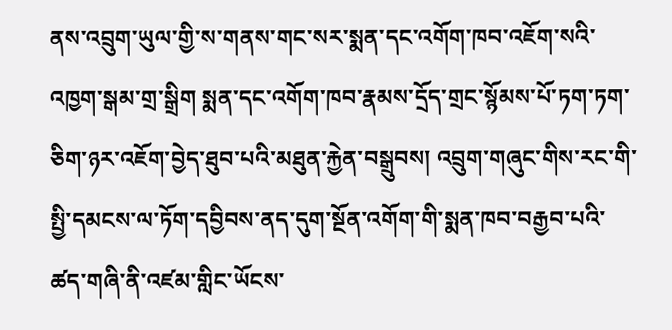ནས་འབྲུག་ཡུལ་གྱི་ས་གནས་གང་སར་སྨན་དང་འགོག་ཁབ་འཇོག་སའི་འཁྱག་སྒམ་གྲ་སྒྲིག སྨན་དང་འགོག་ཁབ་རྣམས་དྲོད་གྲང་སྙོམས་པོ་ཏག་ཏག་ཅིག་ཉར་འཇོག་བྱེད་ཐུབ་པའི་མཐུན་རྐྱེན་བསྒྲུབས། འབྲུག་གཞུང་གིས་རང་གི་སྤྱི་དམངས་ལ་ཏོག་དབྱིབས་ནད་དུག་སྔོན་འགོག་གི་སྨན་ཁབ་བརྒྱབ་པའི་ཚད་གཞི་ནི་འཛམ་གླིང་ཡོངས་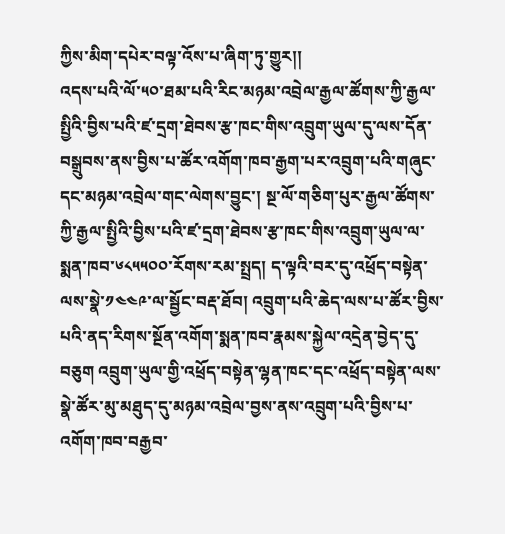ཀྱིས་མིག་དཔེར་བལྟ་འོས་པ་ཞིག་ཏུ་གྱུར།།
འདས་པའི་ལོ་༥༠་ཐམ་པའི་རིང་མཉམ་འབྲེལ་རྒྱལ་ཚོགས་ཀྱི་རྒྱལ་སྤྱིའི་བྱིས་པའི་ཛ་དྲག་ཐེབས་རྩ་ཁང་གིས་འབྲུག་ཡུལ་དུ་ལས་དོན་བསྒྲུབས་ནས་བྱིས་པ་ཚོར་འགོག་ཁབ་རྒྱག་པར་འབྲུག་པའི་གཞུང་དང་མཉམ་འབྲེལ་གང་ལེགས་བྱུང་། སྔ་ལོ་གཅིག་པུར་རྒྱལ་ཚོགས་ཀྱི་རྒྱལ་སྤྱིའི་བྱིས་པའི་ཛ་དྲག་ཐེབས་རྩ་ཁང་གིས་འབྲུག་ཡུལ་ལ་སྨན་ཁབ་༦༨༥༥༠༠་རོགས་རམ་སྤྲད། ད་ལྟའི་བར་དུ་འཕྲོད་བསྟེན་ལས་སྣེ་༡༤༤༩་ལ་སྦྱོང་བརྡ་ཐོབ། འབྲུག་པའི་ཆེད་ལས་པ་ཚོར་བྱིས་པའི་ནད་རིགས་སྔོན་འགོག་སྨན་ཁབ་རྣམས་སྐྱེལ་འདྲེན་བྱེད་དུ་བཅུག འབྲུག་ཡུལ་གྱི་འཕྲོད་བསྟེན་ལྷན་ཁང་དང་འཕྲོད་བསྟེན་ལས་སྣེ་ཚོར་མུ་མཐུད་དུ་མཉམ་འབྲེལ་བྱས་ནས་འབྲུག་པའི་བྱིས་པ་འགོག་ཁབ་བརྒྱབ་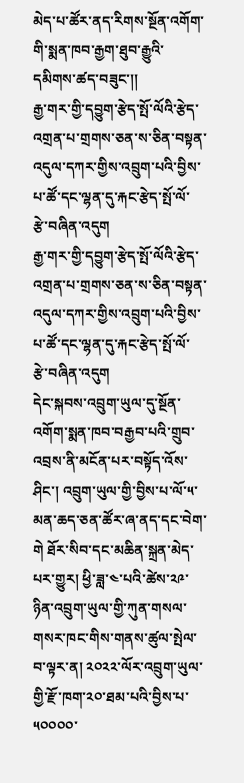མེད་པ་ཚོར་ནད་རིགས་སྔོན་འགོག་གི་སྨན་ཁབ་རྒྱག་ཐུབ་རྒྱུའི་དམིགས་ཚད་བཟུང་།།
རྒྱ་གར་གྱི་དབྱུག་རྩེད་སྤོ་ལོའི་རྩེད་འགྲན་པ་གྲགས་ཅན་ས་ཅིན་བསྟན་འདུལ་དཀར་གྱིས་འབྲུག་པའི་བྱིས་པ་ཚོ་དང་ལྷན་དུ་རྐང་རྩེད་སྤོ་ལོ་རྩེ་བཞིན་འདུག
རྒྱ་གར་གྱི་དབྱུག་རྩེད་སྤོ་ལོའི་རྩེད་འགྲན་པ་གྲགས་ཅན་ས་ཅིན་བསྟན་འདུལ་དཀར་གྱིས་འབྲུག་པའི་བྱིས་པ་ཚོ་དང་ལྷན་དུ་རྐང་རྩེད་སྤོ་ལོ་རྩེ་བཞིན་འདུག
དེང་སྐབས་འབྲུག་ཡུལ་དུ་སྔོན་འགོག་སྨན་ཁབ་བརྒྱབ་པའི་གྲུབ་འབྲས་ནི་མངོན་པར་བསྟོད་འོས་ཤིང་། འབྲུག་ཡུལ་གྱི་བྱིས་པ་ལོ་༥་མན་ཆད་ཅན་ཚོར་ཞ་ནད་དང་བེག་གེ ཐོར་སིབ་དང་མཆིན་སྐྲན་མེད་པར་གྱུར། ཕྱི་ཟླ་༤་པའི་ཚེས་༢༩་ཉིན་འབྲུག་ཡུལ་གྱི་ཀུན་གསལ་གསར་ཁང་གིས་གནས་ཚུལ་སྤེལ་བ་ལྟར་ན། ༢༠༢༢་ལོར་འབྲུག་ཡུལ་གྱི་རྫོ་ཁག་༢༠་ཐམ་པའི་བྱིས་པ་༥༠༠༠༠་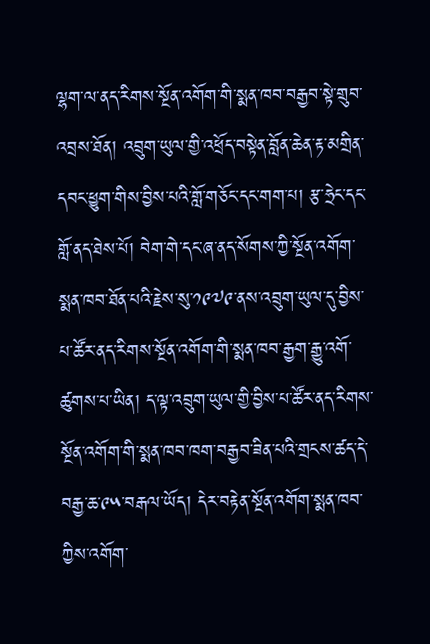ལྷག་ལ་ནད་རིགས་སྔོན་འགོག་གི་སྨན་ཁབ་བརྒྱབ་སྟེ་གྲུབ་འབྲས་ཐོན། འབྲུག་ཡུལ་གྱི་འཕྲོད་བསྟེན་བློན་ཆེན་རྟ་མགྲིན་དབང་ཕྱུག་གིས་བྱིས་པའི་གློ་གཅོང་དང་གག་པ། རྩ་ཧྲེང་དང་གློ་ནད་ཐེས་པོ། བེག་གེ་དང་ཞ་ནད་སོགས་ཀྱི་སྔོན་འགོག་སྨན་ཁབ་ཐོན་པའི་རྗེས་སུ་༡༩༧༩་ནས་འབྲུག་ཡུལ་དུ་བྱིས་པ་ཚོར་ནད་རིགས་སྔོན་འགོག་གི་སྨན་ཁབ་རྒྱག་རྒྱུ་འགོ་ཚུགས་པ་ཡིན། ད་ལྟ་འབྲུག་ཡུལ་གྱི་བྱིས་པ་ཚོར་ནད་རིགས་སྔོན་འགོག་གི་སྨན་ཁབ་ཁག་བརྒྱབ་ཟིན་པའི་གྲངས་ཚད་དེ་བརྒྱ་ཆ་༩༥་བརྒལ་ཡོད། དེར་བརྟེན་སྔོན་འགོག་སྨན་ཁབ་ཀྱིས་འགོག་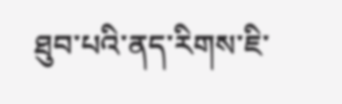ཐུབ་པའི་ནད་རིགས་ཇི་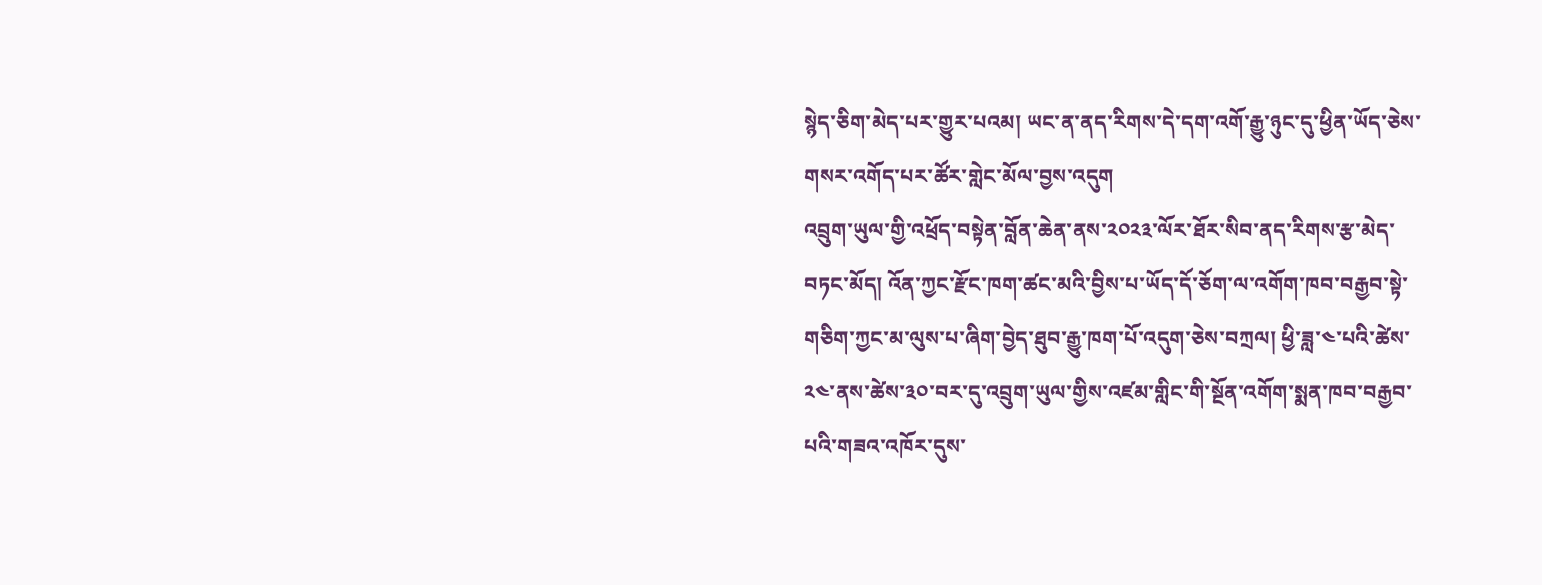སྙེད་ཅིག་མེད་པར་གྱུར་པའམ། ཡང་ན་ནད་རིགས་དེ་དག་འགོ་རྒྱུ་ཉུང་དུ་ཕྱིན་ཡོད་ཅེས་གསར་འགོད་པར་ཚོར་གླེང་མོལ་བྱས་འདུག
འབྲུག་ཡུལ་གྱི་འཕྲོད་བསྟེན་བློན་ཆེན་ནས་༢༠༢༣་ལོར་ཐོར་སིབ་ནད་རིགས་རྩ་མེད་བཏང་མོད། འོན་ཀྱང་རྫོང་ཁག་ཚང་མའི་བྱིས་པ་ཡོད་དོ་ཅོག་ལ་འགོག་ཁབ་བརྒྱབ་སྟེ་གཅིག་ཀྱང་མ་ལུས་པ་ཞིག་བྱེད་ཐུབ་རྒྱུ་ཁག་པོ་འདུག་ཅེས་བཀྲལ། ཕྱི་ཟླ་༤་པའི་ཚེས་༢༤་ནས་ཚེས་༣༠་བར་དུ་འབྲུག་ཡུལ་གྱིས་འཛམ་གླིང་གི་སྔོན་འགོག་སྨན་ཁབ་བརྒྱབ་པའི་གཟའ་འཁོར་དུས་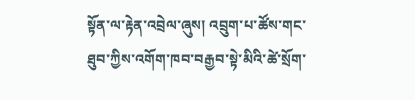སྟོན་ལ་རྟེན་འབྲེལ་ཞུས། འབྲུག་པ་ཚོས་གང་ཐུབ་ཀྱིས་འགོག་ཁབ་བརྒྱབ་སྟེ་མིའི་ཚེ་སྲོག་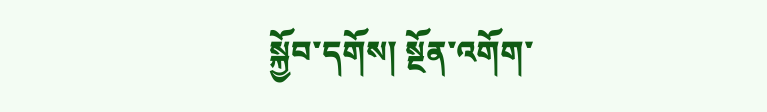སྐྱོབ་དགོས། སྔོན་འགོག་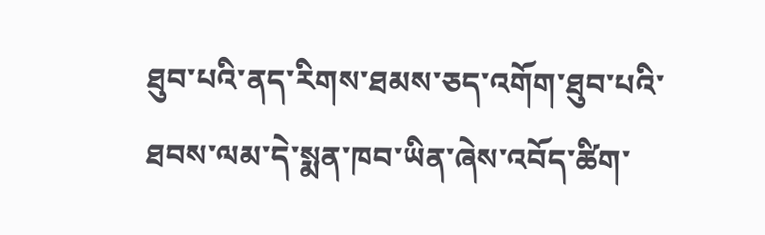ཐུབ་པའི་ནད་རིགས་ཐམས་ཅད་འགོག་ཐུབ་པའི་ཐབས་ལམ་དེ་སྨན་ཁབ་ཡིན་ཞེས་འབོད་ཚིག་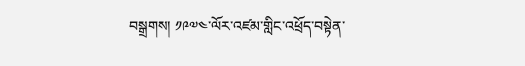བསྒྲགས། ༡༩༧༤་ལོར་འཛམ་གླིང་འཕྲོད་བསྟེན་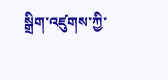སྒྲིག་འཛུགས་ཀྱི་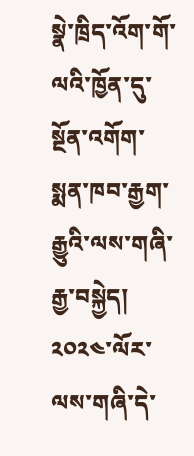སྣེ་ཁྲིད་འོག་གོ་ལའི་ཁྱོན་དུ་སྔོན་འགོག་སྨན་ཁབ་རྒྱག་རྒྱུའི་ལས་གཞི་རྒྱ་བསྐྱེད། ༢༠༢༤་ལོར་ལས་གཞི་དེ་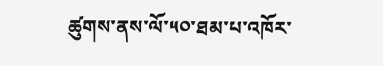ཚུགས་ནས་ལོ་༥༠་ཐམ་པ་འཁོར་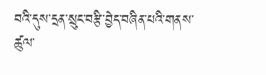བའི་དུས་དྲན་སྲུང་བརྩི་བྱེད་བཞིན་པའི་གནས་ཚུལ་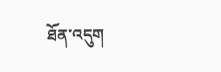ཐོན་འདུག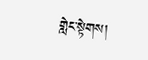གླེང་སྟེགས།